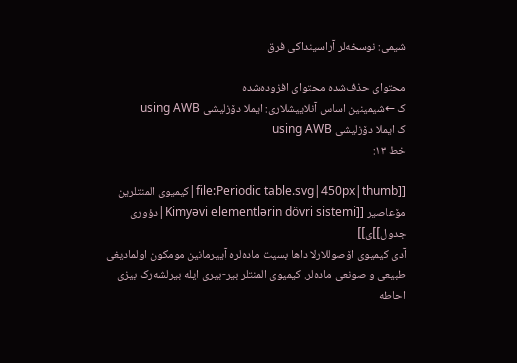شیمی: نوسخه‌لر آراسینداکی فرق

محتوای حذف‌شده محتوای افزوده‌شده
ک ←شیمینین اساس آنلاییشلاری: ایملا دۆزلیشی using AWB
ک ایملا دۆزلیشی using AWB
خط ۱۳:

[[file:Periodic table.svg|450px|thumb|کیمیوی المنتلرین مۆعاصیر [[Kimyəvi elementlərin dövri sistemi|دؤوری جدول]]ی]]
آدی کیمیوی اۆصوللارلا داها بسیت ماده‌لره آییرمانین مومکون اولمادیغی طبیعی و صونعی ماده‌لر. کیمیوی المنتلر بیر-بیری ایله بیرلشه‌رک بیزی احاطه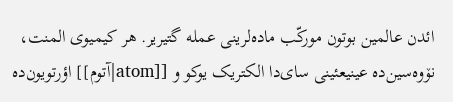ائدن عالمین بوتون مورکّب ماده‌لرینی عمله گتیریر. هر کیمیوی المنت، نۆوه‌سین‌ده عینیعئینی سای‌دا الکتریک یوکو و [[atom|آتوم]] اؤرتویون‌ده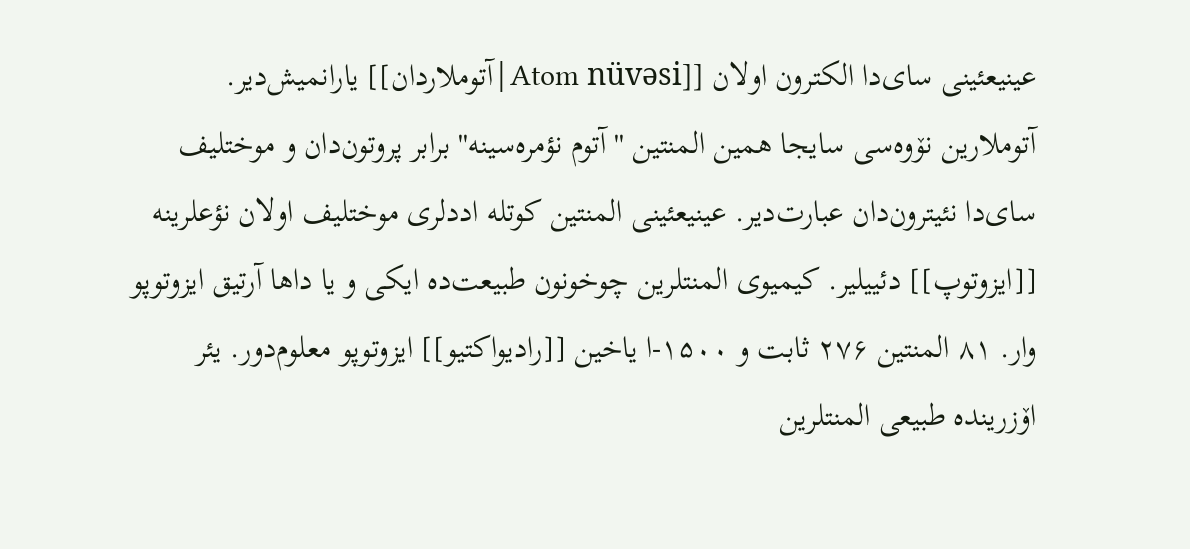عینیعئینی سای‌دا الکترون اولان [[Atom nüvəsi|آتوملاردان]] یارانمیش‌دیر. آتوملارین نۆوه‌سی سایجا همین المنتین ''آتوم نؤمره‌سینه'' برابر پروتون‌دان و موختلیف سای‌دا نئیترون‌دان عبارت‌دیر. عینیعئینی المنتین کوتله اددلری موختلیف اولان نؤعلرینه [[ایزوتوپ]] دئییلیر. کیمیوی المنتلرین چوخونون طبیعت‌ده ایکی و یا داها آرتیق ایزوتوپو وار. ۸۱ المنتین ۲۷۶ ثابت و ۱۵۰۰-ا یاخین [[رادیواکتیو]] ایزوتوپو معلوم‌دور. یئر اۆزرینده طبیعی المنتلرین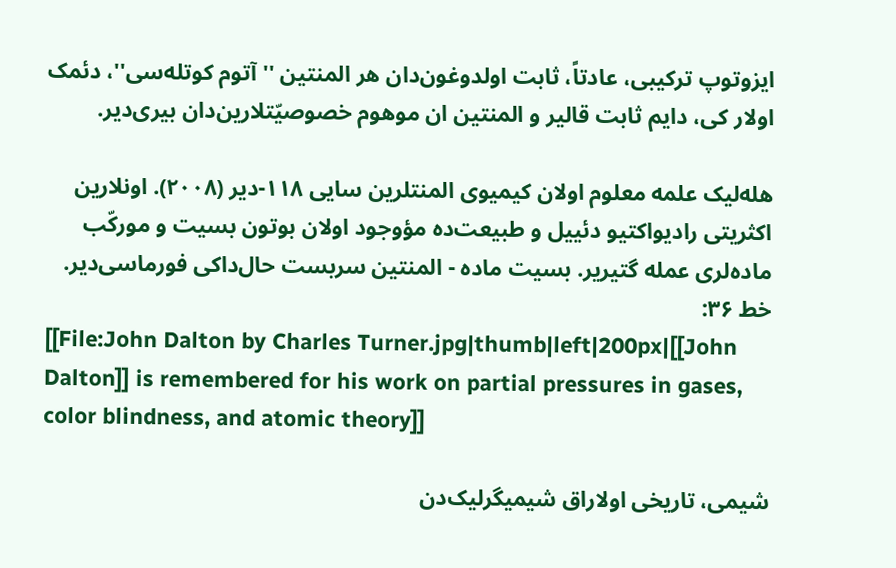ایزوتوپ ترکیبی، عادتاً، ثابت اولدوغون‌دان هر المنتین ''آتوم کوتله‌سی''، دئمک اولار کی، دایم ثابت قالیر و المنتین ان موهوم خصوصیّتلارین‌دان بیری‌دیر.

هله‌لیک علمه معلوم اولان کیمیوی المنتلرین سایی ۱۱۸-دیر (۲۰۰۸). اونلارین اکثریتی رادیواکتیو دئییل و طبیعت‌ده مؤوجود اولان بوتون بسیت و مورکّب ماده‌لری عمله گتیریر. بسیت ماده - المنتین سربست حال‌داکی فورماسی‌دیر.
خط ۳۶:
[[File:John Dalton by Charles Turner.jpg|thumb|left|200px|[[John Dalton]] is remembered for his work on partial pressures in gases, color blindness, and atomic theory]]

شیمی، تاریخی اولاراق شیمیگرلیک‌دن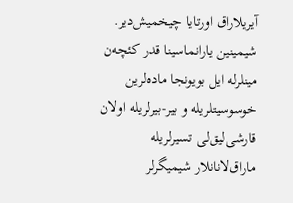آیریلاراق اورتایا چیخمیش‌دیر. شیمینین یارانماسینا قدر کئچه‌ن مینلرله ایل بویونجا ماده‌لرین خوسوسیتلریله و بیر-بیرلریله اولان قارشی‌لیق‌لی تسیرلریله ماراق‌لانانلار شیمیگرلر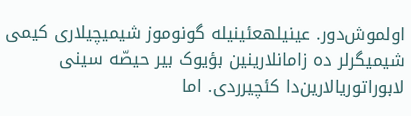اولموش‌دور. عینیلهعئینیله گونوموز شیمیچیلاری کیمی شیمیگرلر ده زامانلارینین بؤیوک بیر حیصّه سینی لابوراتوریالارین‌دا کئچیرردی. اما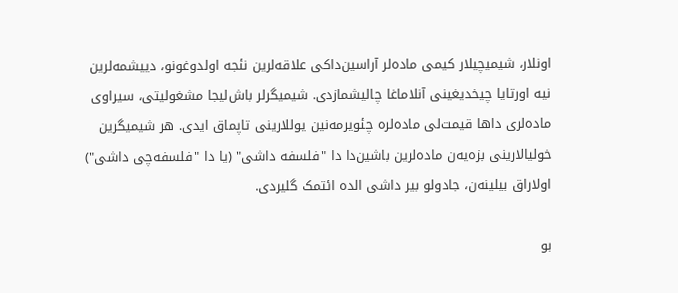اونلار، شیمیچیلار کیمی ماده‌لر آراسین‌داکی علاقه‌لرین نئجه اولدوغونو، دییشمه‌لرین نیه اورتایا چیخدیغینی آنلاماغا چالیشمازدی. شیمیگرلر باش‌لیجا مشغولیتی، سیراوی ماده‌لری داها قیمت‌لی ماده‌لره چئویرمه‌نین یوللارینی تاپماق ایدی. هر شیمیگرین خولیالارینی بزه‌یه‌ن ماده‌لرین باشین‌دا دا "فلسفه داشی" (یا دا "فلسفه‌چی داشی") اولاراق بیلینه‌ن، جادولو بیر داشی الده ائتمک گلیردی.

بو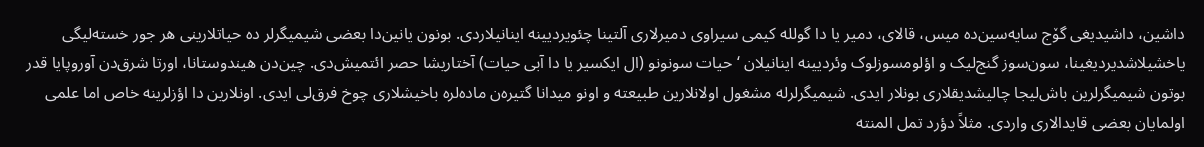داشین، داشیدیغی گۆج سایه‌سین‌ده میس، قالای، دمیر یا دا گولله کیمی سیراوی دمیرلاری آلتینا چئویردیینه اینانیلاردی. بونون یانین‌دا بعضی شیمیگرلر ده حیاتلارینی هر جور خسته‌لیگی یاخشیلاشدیردیغینا، سون‌سوز گنج‌لیک و اؤلومسوزلوک وئردیینه اینانیلان ‘حیات سونونو (ال ایکسیر یا دا آبی حیات) آختاریشا حصر ائتمیش‌دی. چین‌دن هیندوستانا، اورتا شرق‌دن آوروپایا قدر بوتون شیمیگرلرین باش‌لیجا چالیشدیقلاری بونلار ایدی. شیمیگرلرله مشغول اولانلارین طبیعته و اونو میدانا گتیره‌ن ماده‌لره باخیشلاری چوخ فرق‌لی ایدی. اونلارین دا اؤزلرینه خاص اما علمی اولمایان بعضی قایدالاری واردی. مثلاً دؤرد تمل المنته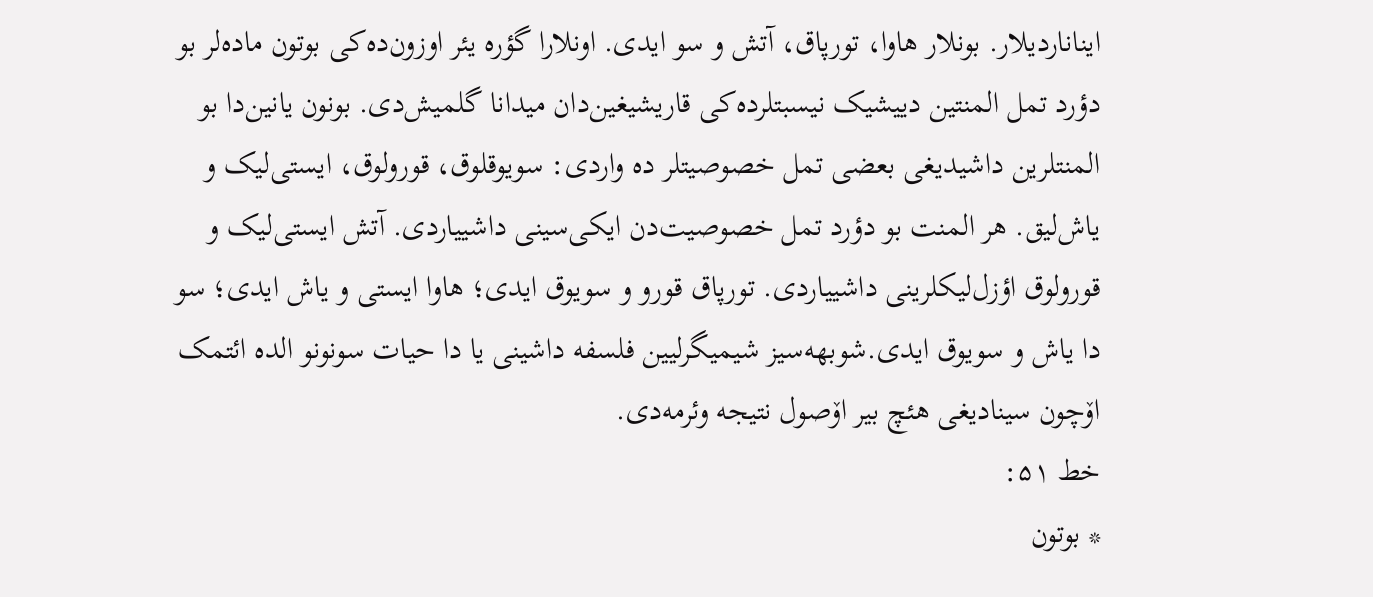ایناناردیلار. بونلار هاوا، تورپاق، آتش و سو ایدی. اونلارا گؤره یئر اوزون‌ده‌کی بوتون ماده‌لر بو دؤرد تمل المنتین دییشیک نیسبتلرده‌کی قاریشیغین‌دان میدانا گلمیش‌دی. بونون یانین‌دا بو المنتلرین داشیدیغی بعضی تمل خصوصیتلر ده واردی: سویوقلوق، قورولوق، ایستی‌لیک و یاش‌لیق. هر المنت بو دؤرد تمل خصوصیت‌دن ایکی‌سینی داشییاردی. آتش ایستی‌لیک و قورولوق اؤزل‌لیکلرینی داشییاردی. تورپاق قورو و سویوق ایدی؛ هاوا ایستی و یاش ایدی؛ سو دا یاش و سویوق ایدی.شوبهه‌سیز شیمیگرلیین فلسفه داشینی یا دا حیات سونونو الده ائتمک اۆچون سینادیغی هئچ بیر اۆصول نتیجه وئرمه‌دی.
خط ۵۱:
* بوتون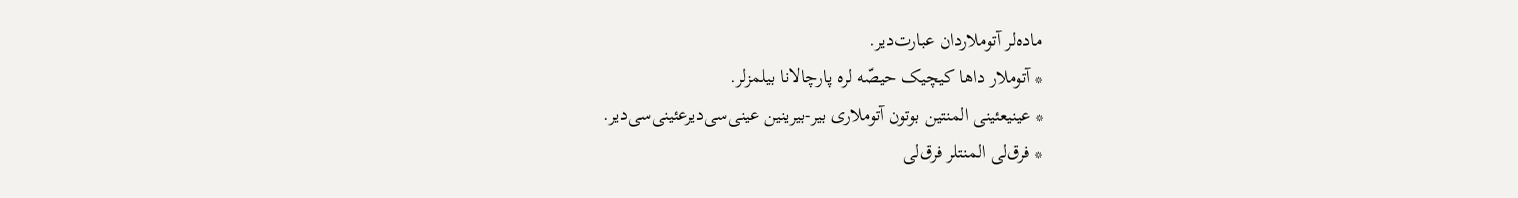ماده‌لر آتوملاردان عبارت‌دیر.
* آتوملار داها کیچیک حیصّه لره پارچالانا بیلمزلر.
* عینیعئینی المنتین بوتون آتوملاری بیر-بیرینین عینی‌سی‌دیرعئینی‌سی‌دیر.
* فرق‌لی المنتلر فرق‌لی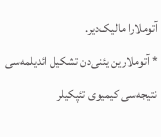آتوملارا مالیک‌دیر.
* آتوملارین یئنی‌دن تشکیل ائدیلمه‌سی نتیجه‌سی کیمیوی تئپکیلر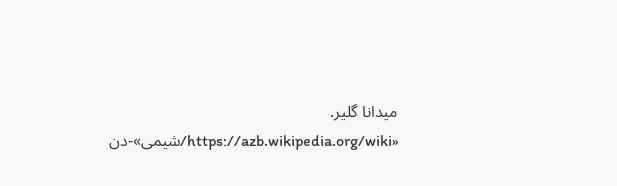میدانا گلیر.
«https://azb.wikipedia.org/wiki/شیمی»-دن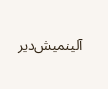آلینمیش‌دیر